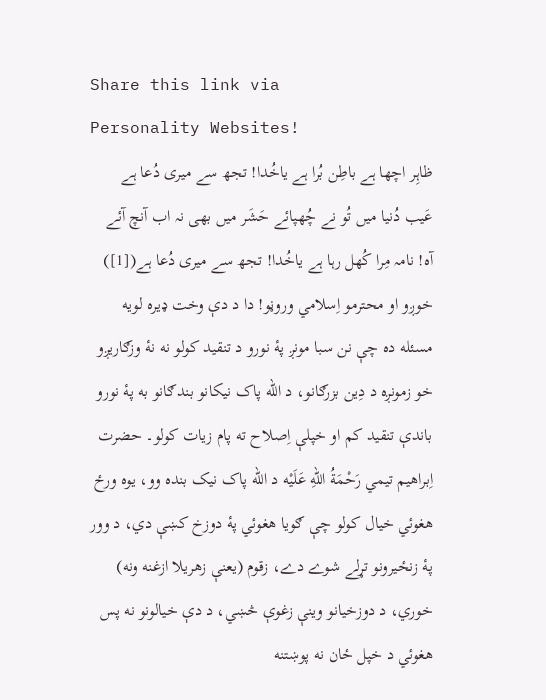Share this link via
Personality Websites!
ظاہِر اچھا ہے باطِن بُرا ہے یاخُدا! تجھ سے میری دُعا ہے
عَیب دُنیا میں تُو نے چُھپائے حَشَر میں بھی نہ اب آنچ آئے
آہ! نامہ مِرا کُھل رہا ہے یاخُدا! تجھ سے میری دُعا ہے([1])
خوږو او محترمو اِسلامي وروڼو! دا د دې وخت ډيره لويه مسئله ده چې نن سبا مونږ پۀ نورو د تنقيد کولو نه نۀ وزګاريږو خو زمونږه د دِين بزرګانو، د الله پاک نيکانو بندګانو به پۀ نورو باندې تنقيد کم او خپلې اِصلاح ته پام زيات کولو۔ حضرت اِبراهيم تيمي رَحْمَةُ اللهِ عَلَيْه د الله پاک نيک بنده وو، يوه ورځ هغوئي خيال کولو چې ګويا هغوئي پۀ دوزخ کښې دي، د وور پۀ زنځيرونو تړلے شوے دے، زقوم (يعنې زهريلا ازغنه ونه) خوري، د دوزخيانو وينې زغوې څښي، د دې خيالونو نه پس هغوئي د خپل ځان نه پوښتنه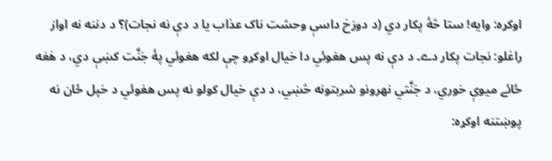اوکړه: وايه! ستا څۀ پکار دي (د دوزخ داسې وحشت ناک عذاب يا د دې نه نجات)؟ د دننه نه اواز راغلو: نجات پکار دے۔ د دې نه پس هغوئي دا خيال اوکړو چې لکه هغوئي پۀ جَنَّت کښې دي، د هٰغه ځائے ميوې خوري، د جَنَّتي نهرونو شربتونه څښي، د دې خيال کولو نه پس هغوئي د خپل ځان نه پوښتنه اوکړه: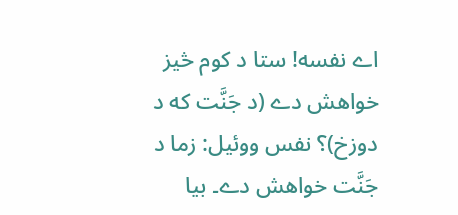اے نفسه! ستا د کوم څيز خواهش دے (د جَنَّت که د دوزخ)؟ نفس ووئيل: زما د جَنَّت خواهش دے۔ بيا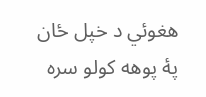هغوئي د خپل ځان پۀ پوهه کولو سره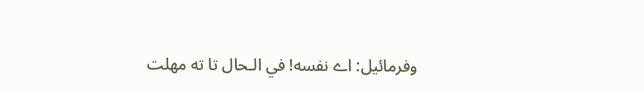وفرمائيل: اے نفسه! في الـحال تا ته مهلت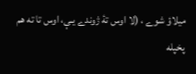ميلاؤ شوے ، (لا اوس تۀ ژوندے يـې، اوس تا ته هم پخپله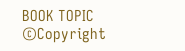BOOK TOPIC
©Copyright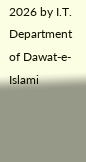2026 by I.T. Department of Dawat-e-Islami